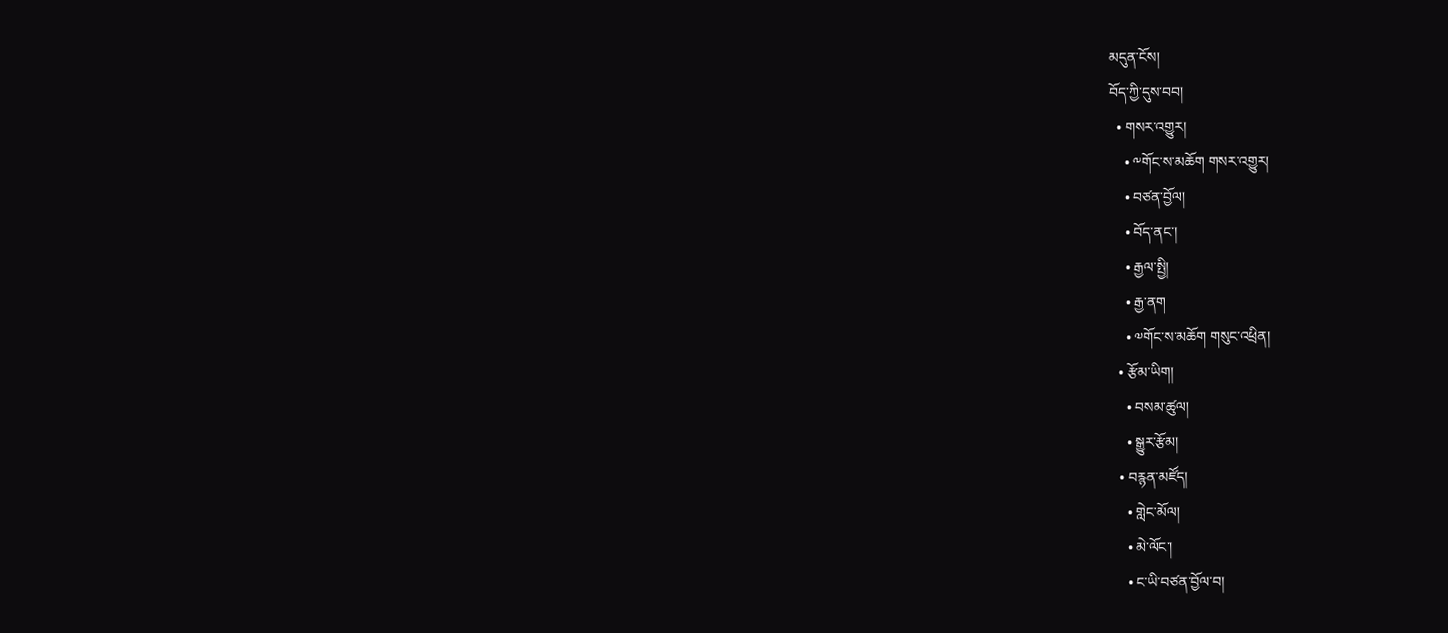མདུན་ངོས།
བོད་ཀྱི་དུས་བབ།
  • གསར་འགྱུར།
    • ༸གོང་ས་མཆོག གསར་འགྱུར།
    • བཙན་བྱོལ།
    • བོད་ནང་།
    • རྒྱལ་སྤྱི།
    • རྒྱ་ནག
    • ༧གོང་ས་མཆོག གསུང་འཕྲིན།
  • རྩོམ་ཡིག།
    • བསམ་ཚུལ།
    • སྒྱུར་རྩོམ།
  • བརྙན་མཛོད།
    • གླེང་མོལ།
    • མེ་ལོང་།
    • ང་ཡི་བཙན་བྱོལ་བ།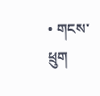• གངས་ཕྲུག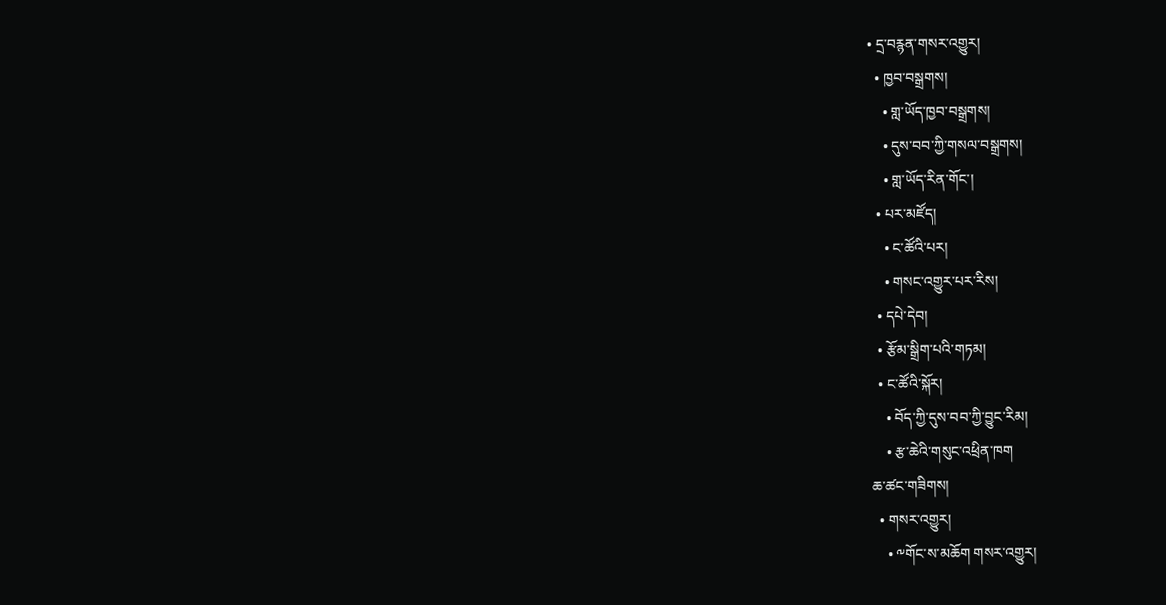• དྲ་བརྙན་གསར་འགྱུར།
  • ཁྱབ་བསྒྲགས།
    • གླ་ཡོད་ཁྱབ་བསྒྲགས།
    • དུས་བབ་ཀྱི་གསལ་བསྒྲགས།
    • གླ་ཡོད་རིན་གོང་།
  • པར་མཛོད།
    • ང་ཚོའི་པར།
    • གསང་འགྱུར་པར་རིས།
  • དཔེ་དེབ།
  • རྩོམ་སྒྲིག་པའི་གཏམ།
  • ང་ཚོའི་སྐོར།
    • བོད་ཀྱི་དུས་བབ་ཀྱི་བྱུང་རིམ།
    • རྩ་ཆེའི་གསུང་འཕྲིན་ཁག
ཆ་ཚང་གཟིགས།
  • གསར་འགྱུར།
    • ༸གོང་ས་མཆོག གསར་འགྱུར།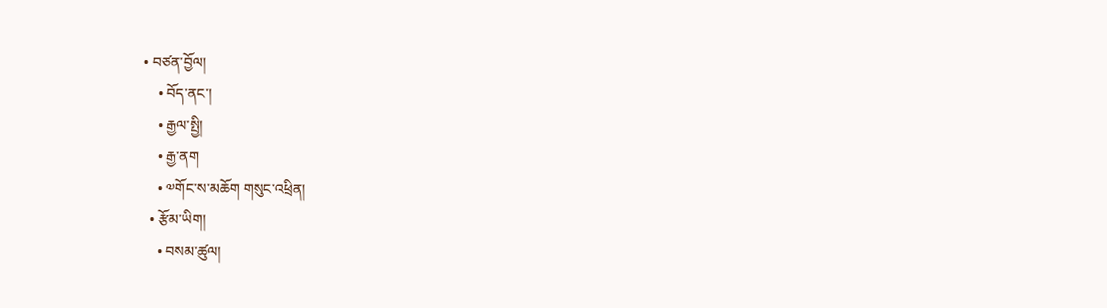• བཙན་བྱོལ།
    • བོད་ནང་།
    • རྒྱལ་སྤྱི།
    • རྒྱ་ནག
    • ༧གོང་ས་མཆོག གསུང་འཕྲིན།
  • རྩོམ་ཡིག།
    • བསམ་ཚུལ།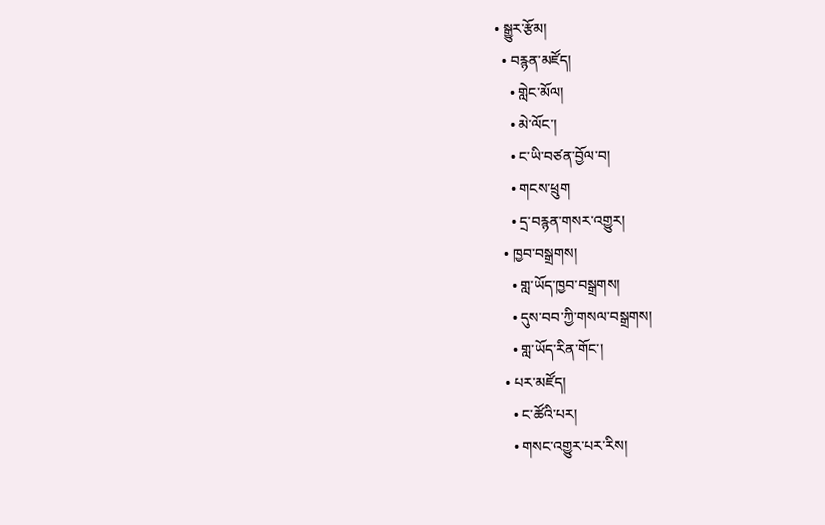• སྒྱུར་རྩོམ།
  • བརྙན་མཛོད།
    • གླེང་མོལ།
    • མེ་ལོང་།
    • ང་ཡི་བཙན་བྱོལ་བ།
    • གངས་ཕྲུག
    • དྲ་བརྙན་གསར་འགྱུར།
  • ཁྱབ་བསྒྲགས།
    • གླ་ཡོད་ཁྱབ་བསྒྲགས།
    • དུས་བབ་ཀྱི་གསལ་བསྒྲགས།
    • གླ་ཡོད་རིན་གོང་།
  • པར་མཛོད།
    • ང་ཚོའི་པར།
    • གསང་འགྱུར་པར་རིས།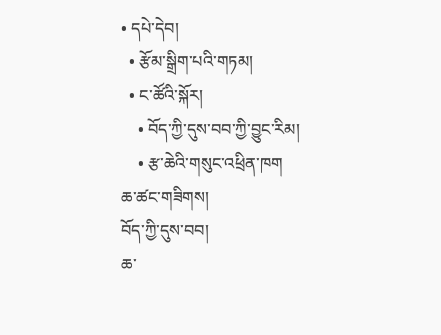• དཔེ་དེབ།
  • རྩོམ་སྒྲིག་པའི་གཏམ།
  • ང་ཚོའི་སྐོར།
    • བོད་ཀྱི་དུས་བབ་ཀྱི་བྱུང་རིམ།
    • རྩ་ཆེའི་གསུང་འཕྲིན་ཁག
ཆ་ཚང་གཟིགས།
བོད་ཀྱི་དུས་བབ།
ཆ་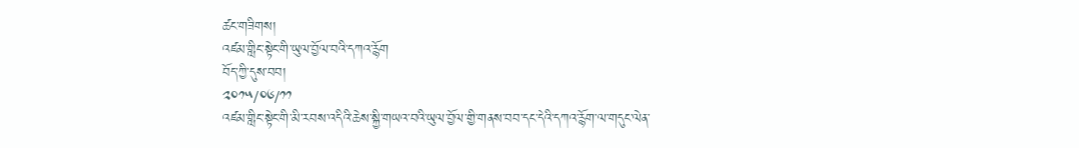ཚང་གཟིགས།
འཛམ་གླིང་སྟེང་གི་ཡུལ་བྱོལ་བའི་དཀའ་རྙོག
བོད་ཀྱི་དུས་བབ།
༢༠༡༥/༠༦/༡༡
འཛམ་གླིང་སྟེང་གི་མི་རབས་འདིའི་ཆེས་སྐྱི་གཡའ་བའི་ཡུལ་བྱོལ་གྱི་གནས་བབ་དང་དེའི་དཀའ་རྙོག་ལ་གདུང་ལེན་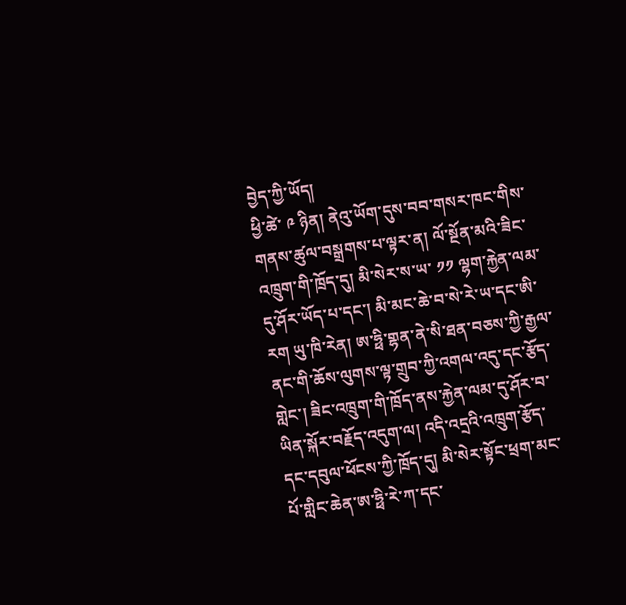བྱེད་ཀྱི་ཡོད།
ཕྱི་ཚེ་ ༩ ཉིན། ནེའུ་ཡོག་དུས་བབ་གསར་ཁང་གིས་གནས་ཚུལ་བསྒྲགས་པ་ལྟར་ན། ལོ་སྔོན་མའི་ཟིང་འཁྲུག་གི་ཁྲོད་དུ། མི་སེར་ས་ཡ་ ༡༡ ལྷག་རྐྱེན་ལམ་དུ་ཤོར་ཡོད་པ་དང་། མི་མང་ཆེ་བ་སེ་རེ་ཡ་དང་ཨི་རག ཡུ་ཁི་རེན། ཨ་ཧྥི་གྷན་ནེ་སི་ཐན་བཅས་ཀྱི་རྒྱལ་ནང་གི་ཆོས་ལུགས་ལྟ་གྲུབ་ཀྱི་འགལ་འདུ་དང་རྩོད་གླེང་། ཟིང་འཁྲུག་གི་ཁྲོད་ནས་རྐྱེན་ལམ་དུ་ཤོར་བ་ཡིན་སྐོར་བརྗོད་འདུག་ལ། འདི་འདྲའི་འཁྲུག་རྩོད་དང་དབུལ་ཕོངས་ཀྱི་ཁྲོད་དུ། མི་སེར་སྟོང་ཕྲག་མང་པོ་གླིང་ཆེན་ཨ་ཧྥི་རེ་ཀ་དང་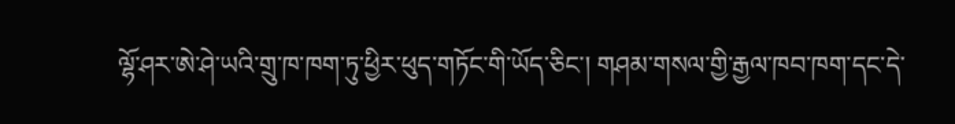ལྷོ་ཤར་ཨེ་ཤེ་ཡའི་གྲུ་ཁ་ཁག་ཏུ་ཕྱིར་ཕུད་གཏོང་གི་ཡོད་ཅིང་། གཤམ་གསལ་གྱི་རྒྱལ་ཁབ་ཁག་དང་དེ་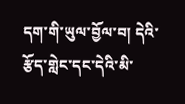དག་གི་ཡུལ་བྱོལ་བ། དེའི་རྩོད་གླེང་དང་དེའི་མི་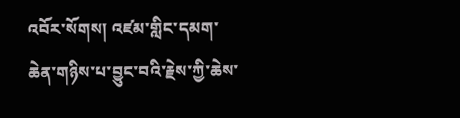འབོར་སོགས། འཛམ་གླིང་དམག་ཆེན་གཉིས་པ་བྱུང་བའི་རྗེས་ཀྱི་ཆེས་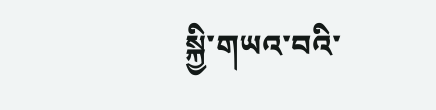སྐྱི་གཡའ་བའི་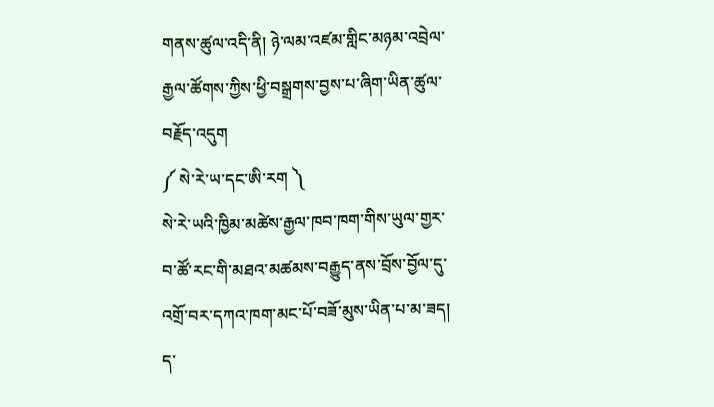གནས་ཚུལ་འདི་ནི། ཉེ་ལམ་འཛམ་གླིང་མཉམ་འབྲེལ་རྒྱལ་ཚོགས་ཀྱིས་ཕྱི་བསྒྲགས་བྱས་པ་ཞིག་ཡིན་ཚུལ་བརྗོད་འདུག
༼ སེ་རེ་ཡ་དང་ཨི་རག ༽
སེ་རེ་ཡའི་ཁྱིམ་མཚེས་རྒྱལ་ཁབ་ཁག་གིས་ཡུལ་གྱར་བ་ཚོ་རང་གི་མཐའ་མཚམས་བརྒྱུད་ནས་བྲོས་བྱོལ་དུ་འགྲོ་བར་དཀའ་ཁག་མང་པོ་བཟོ་མུས་ཡིན་པ་མ་ཟད། ད་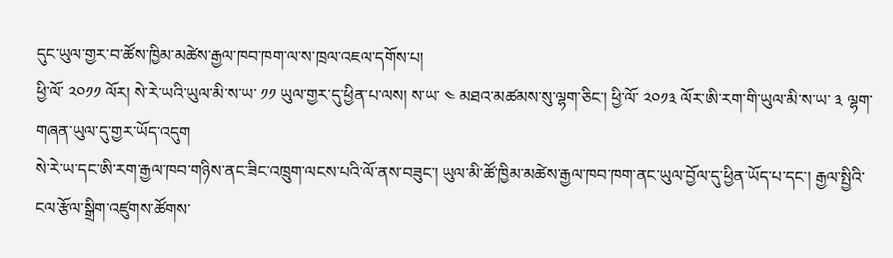དུང་ཡུལ་གྱར་བ་ཚོས་ཁྱིམ་མཚེས་རྒྱལ་ཁབ་ཁག་ལ་ས་ཁྲལ་འཇལ་དགོས་པ།
ཕྱི་ལོ་ ༢༠༡༡ ལོར། སེ་རེ་ཡའི་ཡུལ་མི་ས་ཡ་ ༡༡ ཡུལ་གྱར་དུ་ཕྱིན་པ་ལས། ས་ཡ་ ༤ མཐའ་མཚམས་སུ་ལྷག་ཅིང་། ཕྱི་ལོ་ ༢༠༡༣ ལོར་ཨི་རག་གི་ཡུལ་མི་ས་ཡ་ ༣ ལྷག་གཞན་ཡུལ་དུ་གྱར་ཡོད་འདུག
སེ་རེ་ཡ་དང་ཨི་རག་རྒྱལ་ཁབ་གཉིས་ནང་ཟིང་འཁྲུག་ལངས་པའི་ལོ་ནས་བཟུང་། ཡུལ་མི་ཚོ་ཁྱིམ་མཚེས་རྒྱལ་ཁབ་ཁག་ནང་ཡུལ་བྱོལ་དུ་ཕྱིན་ཡོད་པ་དང་། རྒྱལ་སྤྱིའི་ངལ་རྩོལ་སྒྲིག་འཛུགས་ཚོགས་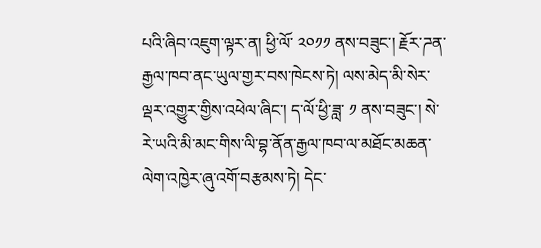པའི་ཞིབ་འཇུག་ལྟར་ན། ཕྱི་ལོ་ ༢༠༡༡ ནས་བཟུང་། རྗོར་ཌན་རྒྱལ་ཁབ་ནང་ཡུལ་གྱར་བས་ཁེངས་ཏེ། ལས་མེད་མི་སེར་ལྡར་འགྱུར་གྱིས་འཕེལ་ཞིང་། ད་ལོ་ཕྱི་ཟླ་ ༡ ནས་བཟུང་། སེ་རེ་ཡའི་མི་མང་གིས་ལི་བྷ་ནོན་རྒྱལ་ཁབ་ལ་མཐོང་མཆན་ལེག་འཁྱེར་ཞུ་འགོ་བརྩམས་ཏེ། དེང་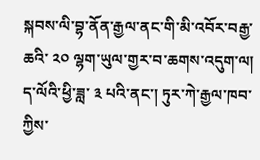སྐབས་ལི་བྷ་ནོན་རྒྱལ་ནང་གི་མི་འབོར་བརྒྱ་ཆའི་ ༢༠ ལྷག་ཡུལ་གྱར་བ་ཆགས་འདུག་ལ། ད་ལོའི་ཕྱི་ཟླ་ ༣ པའི་ནང་། ཏུར་ཀེ་རྒྱལ་ཁབ་ཀྱིས་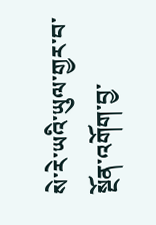སེ་རེ་ཡའི་ཡུལ་གྱར་བ་སྔོན་འགོག་བྱ་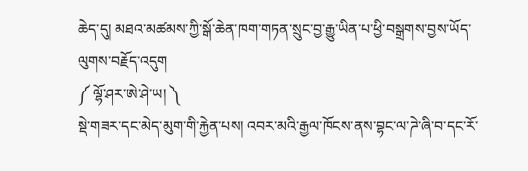ཆེད་དུ། མཐའ་མཚམས་ཀྱི་སྒོ་ཆེན་ཁག་གཏན་སྲུང་བྱ་རྒྱུ་ཡིན་པ་ཕྱི་བསྒྲགས་བྱས་ཡོད་ལུགས་བརྗོད་འདུག
༼ ལྷོ་ཤར་ཨེ་ཤེ་ཡ། ༽
སྡེ་གཟར་དང་མེད་མུག་གི་རྐྱེན་པས། འབར་མའི་རྒྱལ་ཁོངས་ནས་བྷང་ལ་ཌེ་ཞི་བ་དང་རོ་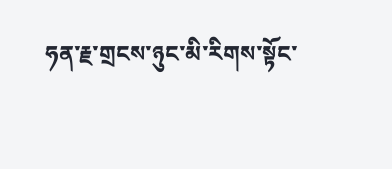ཧན་རྗ་གྲངས་ཉུང་མི་རིགས་སྟོང་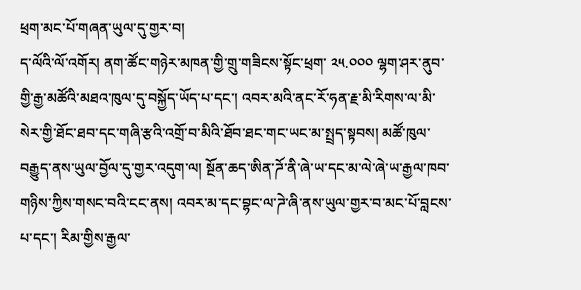ཕྲག་མང་པོ་གཞན་ཡུལ་དུ་གྱར་བ།
ད་ལོའི་ལོ་འགོར། ནག་ཚོང་གཉེར་མཁན་གྱི་གྲུ་གཟིངས་སྟོང་ཕྲག་ ༢༥.༠༠༠ ལྷག་ཤར་ནུབ་གྱི་རྒྱ་མཚོའི་མཐའ་ཁུལ་དུ་བསྐྱོད་ཡོད་པ་དང་། འབར་མའི་ནང་རོ་ཧན་རྗ་མི་རིགས་ལ་མི་སེར་གྱི་ཐོང་ཐབ་དང་གཞི་རྩའི་འགྲོ་བ་མིའི་ཐོབ་ཐང་གང་ཡང་མ་སྤྲད་སྟབས། མཚོ་ཁུལ་བརྒྱུད་ནས་ཡུལ་བྱོལ་དུ་གྱར་འདུག་ལ། སྔོན་ཆད་ཨིན་ཌོ་ནི་ཞེ་ཡ་དང་མ་ལེ་ཞེ་ཡ་རྒྱལ་ཁབ་གཉིས་ཀྱིས་གསང་བའི་ངང་ནས། འབར་མ་དང་བྷང་ལ་ཌེ་ཞི་ནས་ཡུལ་གྱར་བ་མང་པོ་བླངས་པ་དང་། རིམ་གྱིས་རྒྱལ་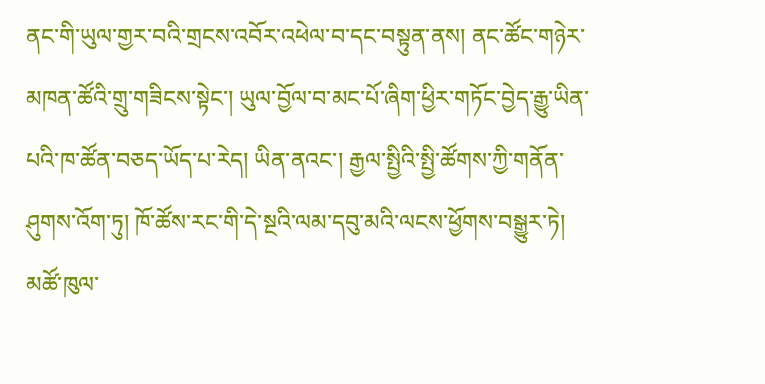ནང་གི་ཡུལ་གྱར་བའི་གྲངས་འབོར་འཕེལ་བ་དང་བསྟུན་ནས། ནང་ཚོང་གཉེར་མཁན་ཚོའི་གྲུ་གཟིངས་སྟེང་། ཡུལ་བྱོལ་བ་མང་པོ་ཞིག་ཕྱིར་གཏོང་བྱེད་རྒྱུ་ཡིན་པའི་ཁ་ཚོན་བཅད་ཡོད་པ་རེད། ཡིན་ནའང་། རྒྱལ་སྤྱིའི་སྤྱི་ཚོགས་ཀྱི་གནོན་ཤུགས་འོག་ཏུ། ཁོ་ཚོས་རང་གི་དེ་སྔའི་ལམ་དབུ་མའི་ལངས་ཕྱོགས་བསྒྱུར་ཏེ། མཚོ་ཁུལ་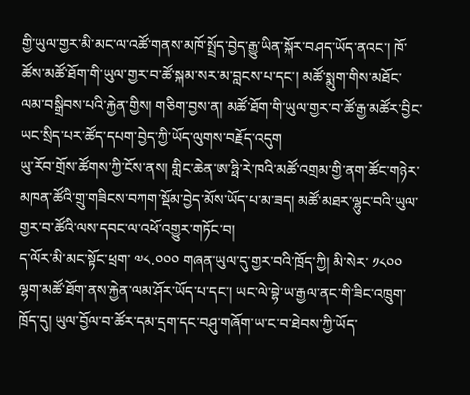གྱི་ཡུལ་གྱར་མི་མང་ལ་འཚོ་གནས་མཁོ་སྤྲོད་བྱེད་རྒྱུ་ཡིན་སྐོར་བཤད་ཡོད་ནའང་། ཁོ་ཚོས་མཚོ་ཐོག་གི་ཡུལ་གྱར་བ་ཚོ་སྐམ་སར་མ་བླངས་པ་དང་། མཚོ་སྨུག་གིས་མཐོང་ལམ་བསྒྲིབས་པའི་རྐྱེན་གྱིས། གཅིག་བྱས་ན། མཚོ་ཐོག་གི་ཡུལ་གྱར་བ་ཚོ་རྒྱ་མཚོར་བྱིང་ཡང་སྲིད་པར་ཚོད་དཔག་བྱེད་ཀྱི་ཡོད་ལུགས་བརྗོད་འདུག
ཡུ་རོབ་གྲོས་ཚོགས་ཀྱི་ངོས་ནས། གླིང་ཆེན་ཨ་ཧྥི་རེ་ཁའི་མཚོ་འགྲམ་གྱི་ནག་ཚོང་གཉེར་མཁན་ཚོའི་གྲུ་གཟིངས་བཀག་སྡོམ་བྱེད་མོས་ཡོད་པ་མ་ཟད། མཚོ་མཐར་ལྷུང་བའི་ཡུལ་གྱར་བ་ཚོའི་ལས་དབང་ལ་འཕོ་འགྱུར་གཏོང་བ།
ད་ལོར་མི་མང་སྟོང་ཕྲག་ ༧༨.༠༠༠ གཞན་ཡུལ་དུ་གྱར་བའི་ཁྲོད་ཀྱི། མི་སེར་ ༡༨༠༠ ལྷག་མཚོ་ཐོག་ནས་རྐྱེན་ལམ་ཤོར་ཡོད་པ་དང་། ཡང་ལེ་བྷེ་ཡ་རྒྱལ་ནང་གི་ཟིང་འཁྲུག་ཁྲོད་དུ། ཡུལ་བྱོལ་བ་ཚོར་དམ་དྲག་དང་བཤུ་གཞོག་ཡ་ང་བ་ཐེབས་ཀྱི་ཡོད་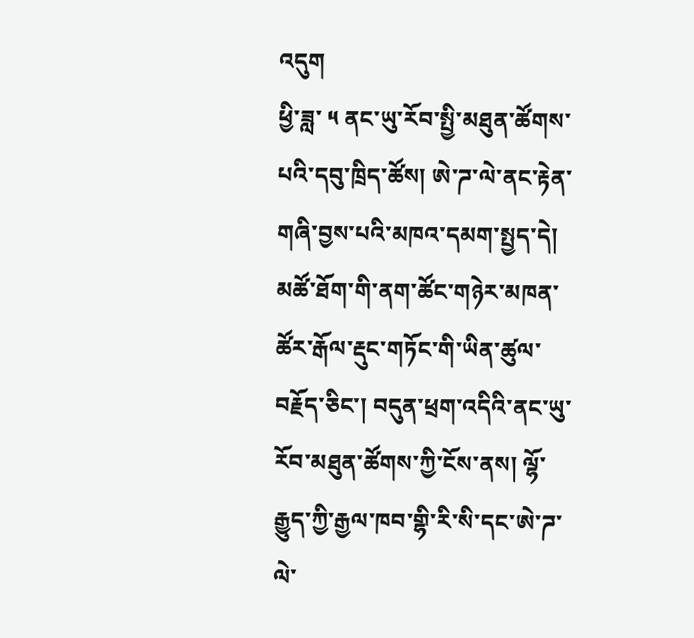འདུག
ཕྱི་ཟླ་ ༥ ནང་ཡུ་རོབ་སྤྱི་མཐུན་ཚོགས་པའི་དབུ་ཁྲིད་ཚོས། ཨེ་ཌ་ལེ་ནང་རྟེན་གཞི་བྱས་པའི་མཁའ་དམག་སྤྱད་དེ། མཚོ་ཐོག་གི་ནག་ཚོང་གཉེར་མཁན་ཚོར་རྒོལ་རྡུང་གཏོང་གི་ཡིན་ཚུལ་བརྗོད་ཅིང་། བདུན་ཕྲག་འདིའི་ནང་ཡུ་རོབ་མཐུན་ཚོགས་ཀྱི་ངོས་ནས། ལྷོ་རྒྱུད་ཀྱི་རྒྱལ་ཁབ་གྷི་རི་སི་དང་ཨེ་ཌ་ལེ་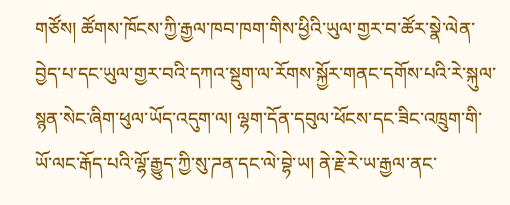གཙོས། ཚོགས་ཁོངས་ཀྱི་རྒྱལ་ཁབ་ཁག་གིས་ཕྱིའི་ཡུལ་གྱར་བ་ཚོར་སྣེ་ལེན་བྱེད་པ་དང་ཡུལ་གྱར་བའི་དཀའ་སྡུག་ལ་རོགས་སྐྱོར་གནང་དགོས་པའི་རེ་སྐུལ་སྙན་སེང་ཞིག་ཕུལ་ཡོད་འདུག་ལ། ལྷག་དོན་དབུལ་ཕོངས་དང་ཟིང་འཁྲུག་གི་ཡོ་ལང་རྒོད་པའི་ལྷོ་རྒྱུད་ཀྱི་སུ་ཌན་དང་ལེ་བྷེ་ཡ། ནེ་རྗེ་རེ་ཡ་རྒྱལ་ནང་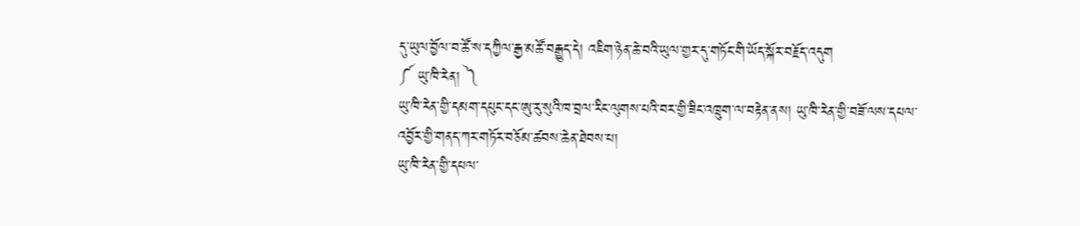དུ་ཡུལ་བྱོལ་བ་ཚོ་ས་དཀྱིལ་རྒྱ་མཚོ་བརྒྱུད་དེ། འཇིག་ཉེན་ཆེ་བའི་ཡུལ་གྱར་དུ་གཏོང་གི་ཡོད་སྐོར་བརྗོད་འདུག
༼ ཡུ་ཁི་རེན། ༽
ཡུ་ཁི་རེན་གྱི་དམག་དཔུང་དང་ཨུ་རུ་སུའི་ཁ་བྲལ་རིང་ལུགས་པའི་བར་གྱི་ཟིང་འཁྲུག་ལ་བརྟེན་ནས། ཡུ་ཁི་རེན་གྱི་བཟོ་ལས་དཔལ་འབྱོར་གྱི་གནད་ཀར་གཏོར་བཅོམ་ཚབས་ཆེན་ཐེབས་པ།
ཡུ་ཁི་རེན་གྱི་དཔལ་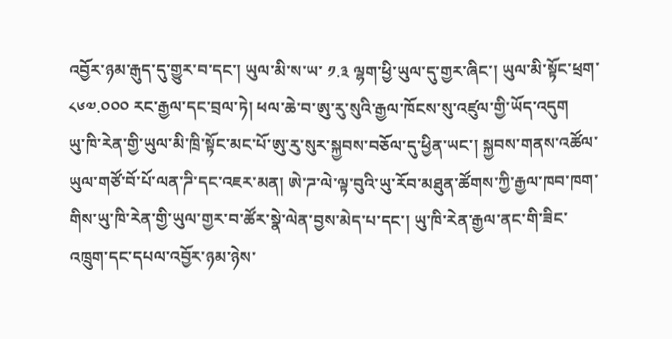འབྱོར་ཉམ་རྒུད་དུ་གྱུར་བ་དང་། ཡུལ་མི་ས་ཡ་ ༡.༣ ལྷག་ཕྱི་ཡུལ་དུ་གྱར་ཞིང་། ཡུལ་མི་སྟོང་ཕྲག་ ༨༦༧.༠༠༠ རང་རྒྱལ་དང་བྲལ་ཏེ། ཕལ་ཆེ་བ་ཨུ་རུ་སུའི་རྒྱལ་ཁོངས་སུ་འཛུལ་གྱི་ཡོད་འདུག
ཡུ་ཁི་རེན་གྱི་ཡུལ་མི་ཁྲི་སྟོང་མང་པོ་ཨུ་ཪུ་སུར་སྐྱབས་བཅོལ་དུ་ཕྱིན་ཡང་། སྐྱབས་གནས་འཚོལ་ཡུལ་གཙོ་བོ་པོ་ལན་ཌི་དང་འཇར་མན། ཨེ་ཌ་ལེ་ལྟ་བུའི་ཡུ་རོབ་མཐུན་ཚོགས་ཀྱི་རྒྱལ་ཁབ་ཁག་གིས་ཡུ་ཁི་རེན་གྱི་ཡུལ་གྱར་བ་ཚོར་སྣེ་ལེན་བྱས་མེད་པ་དང་། ཡུ་ཁི་རེན་རྒྱལ་ནང་གི་ཟིང་འཁྲུག་དང་དཔལ་འབྱོར་ཉམ་ཉེས་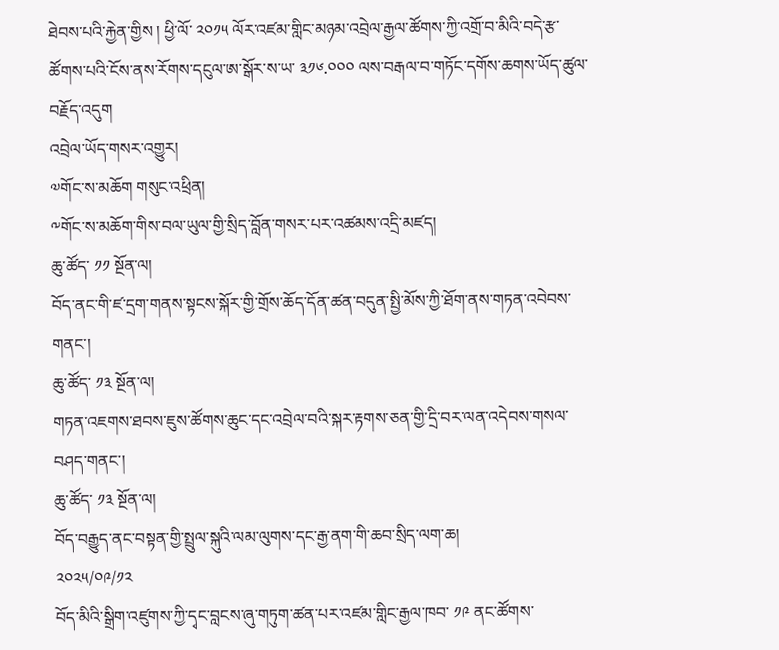ཐེབས་པའི་རྐྱེན་གྱིས ། ཕྱི་ལོ་ ༢༠༡༥ ལོར་འཛམ་གླིང་མཉམ་འབྲེལ་རྒྱལ་ཚོགས་ཀྱི་འགྲོ་བ་མིའི་བདེ་རྩ་ཚོགས་པའི་ངོས་ནས་རོགས་དངུལ་ཨ་སྒོར་ས་ཡ་ ༣༡༦.༠༠༠ ལས་བརྒལ་བ་གཏོང་དགོས་ཆགས་ཡོད་ཚུལ་བརྗོད་འདུག
འབྲེལ་ཡོད་གསར་འགྱུར།
༧གོང་ས་མཆོག གསུང་འཕྲིན།
༸གོང་ས་མཆོག་གིས་བལ་ཡུལ་གྱི་སྲིད་བློན་གསར་པར་འཚམས་འདྲི་མཛད།
ཆུ་ཚོད་ ༡༡ སྔོན་ལ།
བོད་ནང་གི་ཛ་དྲག་གནས་སྟངས་སྐོར་གྱི་གྲོས་ཆོད་དོན་ཚན་བདུན་སྤྱི་མོས་ཀྱི་ཐོག་ནས་གཏན་འབེབས་གནང་།
ཆུ་ཚོད་ ༡༣ སྔོན་ལ།
གཏན་འཇགས་ཐབས་ཇུས་ཚོགས་ཆུང་དང་འབྲེལ་བའི་སྐར་རྟགས་ཅན་གྱི་དྲི་བར་ལན་འདེབས་གསལ་བཤད་གནང་།
ཆུ་ཚོད་ ༡༣ སྔོན་ལ།
བོད་བརྒྱུད་ནང་བསྟན་གྱི་སྤྲུལ་སྐུའི་ལམ་ལུགས་དང་རྒྱ་ནག་གི་ཆབ་སྲིད་ལག་ཆ།
༢༠༢༥/༠༩/༡༢
བོད་མིའི་སྒྲིག་འཛུགས་ཀྱི་དྭང་བླངས་ཞུ་གཏུག་ཚན་པར་འཛམ་གླིང་རྒྱལ་ཁབ་ ༡༩ ནང་ཚོགས་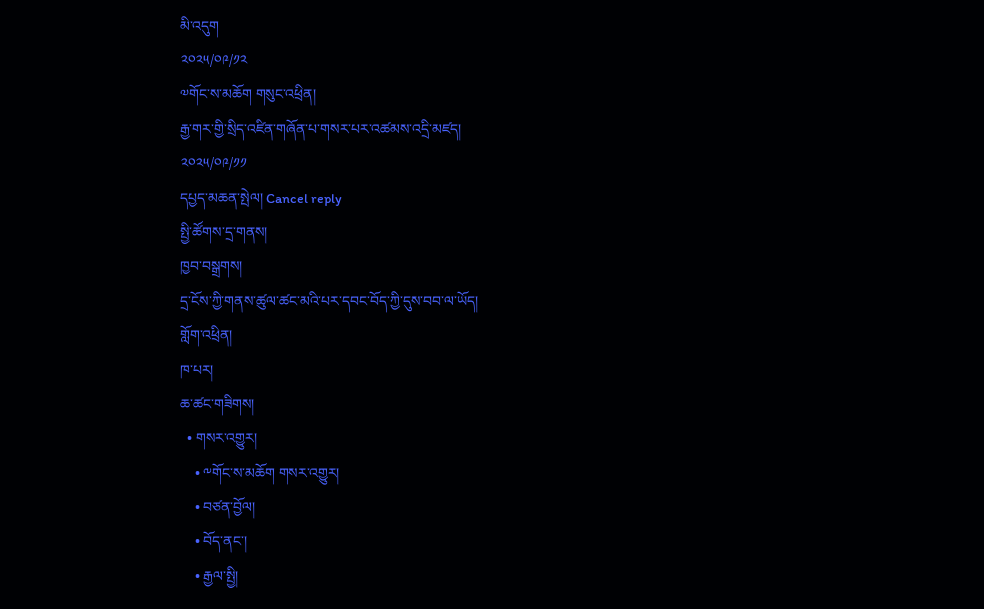མི་འདུག
༢༠༢༥/༠༩/༡༢
༧གོང་ས་མཆོག གསུང་འཕྲིན།
རྒྱ་གར་གྱི་སྲིད་འཛིན་གཞོན་པ་གསར་པར་འཚམས་འདྲི་མཛད།
༢༠༢༥/༠༩/༡༡
དཔྱད་མཆན་སྤེལ། Cancel reply
སྤྱི་ཚོགས་དྲ་གནས།
ཁྱབ་བསྒྲགས།
དྲ་ངོས་ཀྱི་གནས་ཚུལ་ཚང་མའི་པར་དབང་བོད་ཀྱི་དུས་བབ་ལ་ཡོད།
གློག་འཕྲིན།
ཁ་པར།
ཆ་ཚང་གཟིགས།
  • གསར་འགྱུར།
    • ༸གོང་ས་མཆོག གསར་འགྱུར།
    • བཙན་བྱོལ།
    • བོད་ནང་།
    • རྒྱལ་སྤྱི།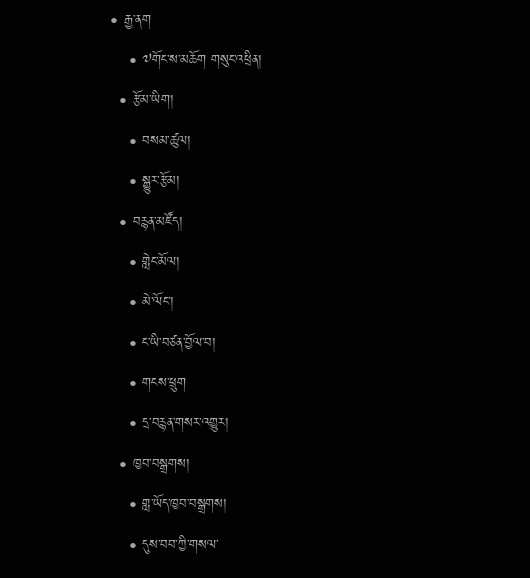• རྒྱ་ནག
    • ༧གོང་ས་མཆོག གསུང་འཕྲིན།
  • རྩོམ་ཡིག།
    • བསམ་ཚུལ།
    • སྒྱུར་རྩོམ།
  • བརྙན་མཛོད།
    • གླེང་མོལ།
    • མེ་ལོང་།
    • ང་ཡི་བཙན་བྱོལ་བ།
    • གངས་ཕྲུག
    • དྲ་བརྙན་གསར་འགྱུར།
  • ཁྱབ་བསྒྲགས།
    • གླ་ཡོད་ཁྱབ་བསྒྲགས།
    • དུས་བབ་ཀྱི་གསལ་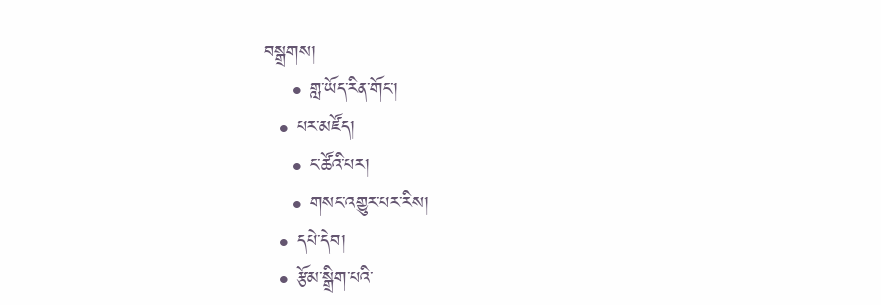བསྒྲགས།
    • གླ་ཡོད་རིན་གོང་།
  • པར་མཛོད།
    • ང་ཚོའི་པར།
    • གསང་འགྱུར་པར་རིས།
  • དཔེ་དེབ།
  • རྩོམ་སྒྲིག་པའི་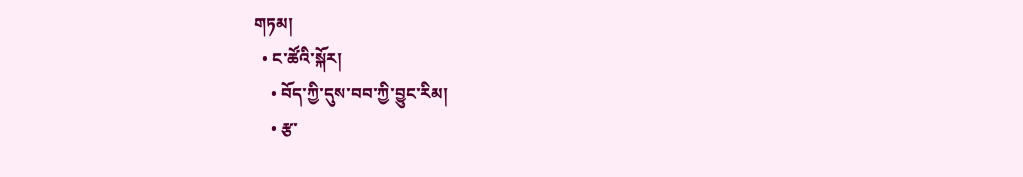གཏམ།
  • ང་ཚོའི་སྐོར།
    • བོད་ཀྱི་དུས་བབ་ཀྱི་བྱུང་རིམ།
    • རྩ་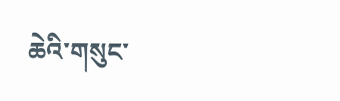ཆེའི་གསུང་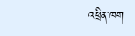འཕྲིན་ཁག